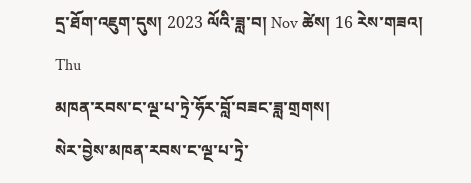དྲ་ཐོག་འཇུག་དུས། 2023 ལོའི་ཟླ་བ། Nov ཚེས། 16 རེས་གཟའ། Thu
མཁན་རབས་ང་ལྔ་པ་ཏྲེ་ཧོར་བློ་བཟང་ཟླ་གྲགས།
སེར་བྱེས་མཁན་རབས་ང་ལྔ་པ་ཏྲེ་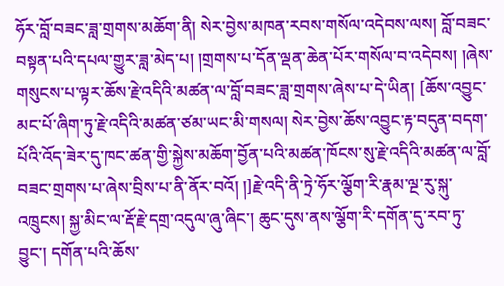ཧོར་བློ་བཟང་ཟླ་གྲགས་མཆོག་ནི། སེར་བྱེས་མཁན་རབས་གསོལ་འདེབས་ལས། བློ་བཟང་བསྟན་པའི་དཔལ་གྱུར་ཟླ་མེད་པ། །གྲགས་པ་དོན་ལྡན་ཆེན་པོར་གསོལ་བ་འདེབས། །ཞེས་གསུངས་པ་ལྟར་ཆོས་རྗེ་འདིའི་མཚན་ལ་བློ་བཟང་ཟླ་གྲགས་ཞེས་པ་དེ་ཡིན། [ཆོས་འབྱུང་མང་པོ་ཞིག་ཏུ་རྗེ་འདིའི་མཚན་ཙམ་ཡང་མི་གསལ། སེར་བྱེས་ཆོས་འབྱུང་རྟ་བདུན་བདག་པོའི་འོད་ཟེར་དུ་ཁང་ཚན་གྱི་སྐྱེས་མཆོག་བྱོན་པའི་མཚན་ཁོངས་སུ་རྗེ་འདིའི་མཚན་ལ་བློ་བཟང་གྲགས་པ་ཞེས་བྲིས་པ་ནི་ནོར་བའོ། །]རྗེ་འདི་ནི་ཏྲེ་ཧོར་ལྕོག་རི་རྣམ་ལྔ་རུ་སྐུ་འཁྲུངས། སྐྱ་མིང་ལ་རྡོ་རྗེ་དགྲ་འདུལ་ཞུ་ཞིང་། ཆུང་དུས་ནས་ལྕོག་རི་དགོན་དུ་རབ་ཏུ་བྱུང་། དགོན་པའི་ཆོས་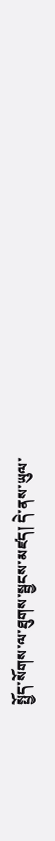སྤྱོད་སོགས་ལ་ཐུགས་སྦྱངས་མཛད། དེ་ནས་ཡུལ་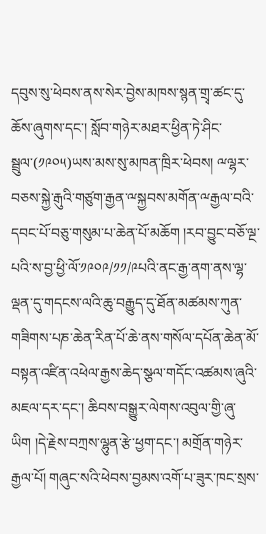དབུས་སུ་ཕེབས་ནས་སེར་བྱེས་མཁས་སྙན་གྲྭ་ཚང་དུ་ཆོས་ཞུགས་དང་། སློབ་གཉེར་མཐར་ཕྱིན་ཏེ་ཤིང་སྦྲུལ་(༡༩༠༥)ཡས་མས་སུ་མཁན་ཁྲིར་ཕེབས། ྋལྷར་བཅས་སྐྱེ་རྒུའི་གཙུག་རྒྱན་ྋསྐྱབས་མགོན་ྋརྒྱལ་བའི་དབང་པོ་བཅུ་གསུམ་པ་ཆེན་པོ་མཆོག །རབ་བྱུང་བཅོ་ལྔ་པའི་ས་བྱ་ཕྱི་ལོ་༡༩༠༩/༡༡/༩པའི་ནང་རྒྱ་ནག་ནས་ལྷ་ལྡན་དུ་གདངས་ལའི་ཆུ་བརྒྱུད་དུ་ཐོན་མཚམས་ཀུན་གཟིགས་པཎ་ཆེན་རིན་པོ་ཆེ་ནས་གསོལ་དཔོན་ཆེན་མོ་བསྟན་འཛིན་འཕེལ་རྒྱས་ཆེད་སྩལ་གདོང་འཚམས་ཞུའི་མཇལ་དར་དང་། ཆིབས་བསྒྱུར་ལེགས་འབུལ་གྱི་ཞུ་ཡིག །དེ་རྗེས་བཀྲས་ལྷུན་རྩེ་ཕྱག་དང་། མགྲོན་གཉེར་རྒྱལ་པོ། གཞུང་སའི་ཕེབས་བྱམས་འགོ་པ་ཟུར་ཁང་སྲས་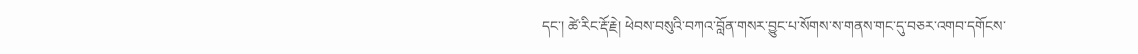དང་། ཚེ་རིང་རྡོ་རྗེ། ཕེབས་བསུའི་བཀའ་བློན་གསར་བྱུང་པ་སོགས་ས་གནས་གང་དུ་བཅར་འགབ་དགོངས་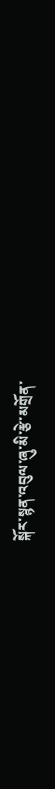སྐོར་སྙན་འབུལ་ཞུ་མི་རྩེ་མགྲོན་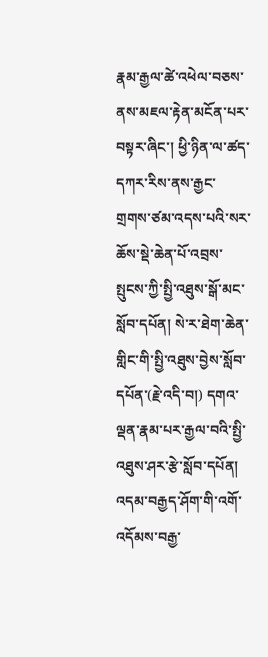རྣམ་རྒྱལ་ཚེ་འཕེལ་བཅས་ནས་མཇལ་རྟེན་མངོན་པར་བསྟར་ཞིང་། ཕྱི་ཉིན་ལ་ཚད་དཀར་རིས་ནས་རྒྱང་གྲགས་ཙམ་འདས་པའི་སར་ཆོས་སྡེ་ཆེན་པོ་འབྲས་སྤུངས་ཀྱི་སྤྱི་འཐུས་སྒོ་མང་སློབ་དཔོན། སེ་ར་ཐེག་ཆེན་གླིང་གི་སྤྱི་འཐུས་བྱེས་སློབ་དཔོན་(རྗེ་འདི་བ།) དགའ་ལྡན་རྣམ་པར་རྒྱལ་བའི་སྤྱི་འཐུས་ཤར་རྩེ་སློབ་དཔོན། འདམ་བརྒྱད་ཤོག་གི་འགོ་འདོམས་བརྒྱ་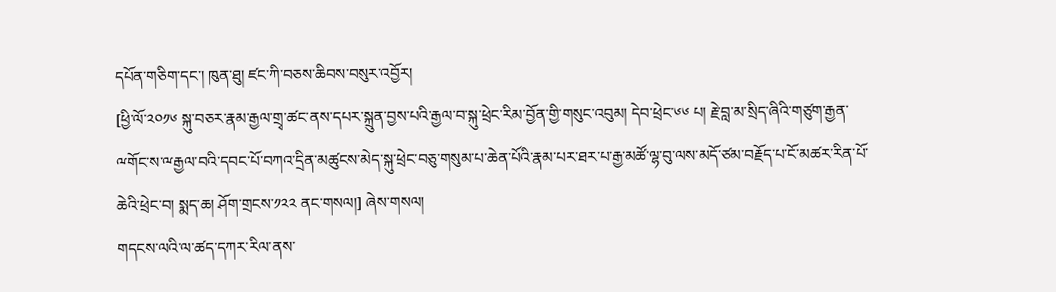དཔོན་གཅིག་དང་། ཁུན་ཐུ། ཛང་ཀི་བཅས་ཆིབས་བསུར་འབྱོར།
[ཕྱི་ལོ་༢༠༡༦ སྐུ་བཅར་རྣམ་རྒྱལ་གྲྭ་ཚང་ནས་དཔར་སྐྲུན་བྱས་པའི་རྒྱལ་བ་སྐུ་ཕྲེང་རིམ་བྱོན་གྱི་གསུང་འབུམ། དེབ་ཕྲེང་༦༦ པ། རྗེ་བླ་མ་སྲིད་ཞིའི་གཙུག་རྒྱན་ྋགོང་ས་ྋརྒྱལ་བའི་དབང་པོ་བཀའ་དྲིན་མཚུངས་མེད་སྐུ་ཕྲེང་བཅུ་གསུམ་པ་ཆེན་པོའི་རྣམ་པར་ཐར་པ་རྒྱ་མཚོ་ལྷ་བུ་ལས་མདོ་ཙམ་བརྗོད་པ་ངོ་མཚར་རིན་པོ་ཆེའི་ཕྲེང་བ། སྨད་ཆ། ཤོག་གྲངས་༡༢༢ ནང་གསལ།] ཞེས་གསལ།
གདངས་ལའི་ལ་ཚད་དཀར་རིལ་ནས་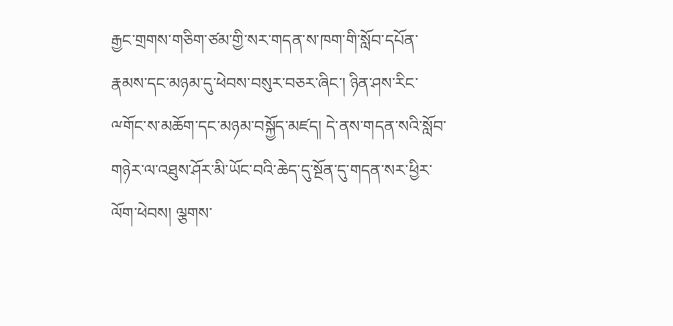རྒྱང་གྲགས་གཅིག་ཙམ་གྱི་སར་གདན་ས་ཁག་གི་སློབ་དཔོན་རྣམས་དང་མཉམ་དུ་ཕེབས་བསུར་བཅར་ཞིང་། ཉིན་ཤས་རིང་ྋགོང་ས་མཆོག་དང་མཉམ་བསྐྱོད་མཛད། དེ་ནས་གདན་སའི་སློབ་གཉེར་ལ་འཐུས་ཤོར་མི་ཡོང་བའི་ཆེད་དུ་སྔོན་དུ་གདན་སར་ཕྱིར་ལོག་ཕེབས། ལྕགས་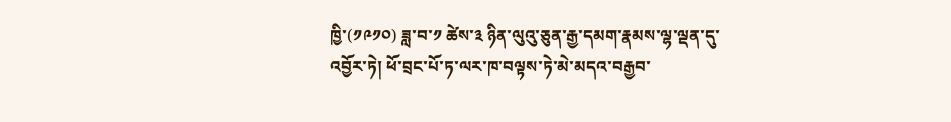ཁྱི་(༡༩༡༠) ཟླ་བ་༡ ཚེས་༣ ཉིན་ལུའུ་ཅུན་རྒྱ་དམག་རྣམས་ལྷ་ལྡན་དུ་འབྱོར་ཏེ། ཕོ་བྲང་པོ་ཏ་ལར་ཁ་བལྟས་ཏེ་མེ་མདའ་བརྒྱབ་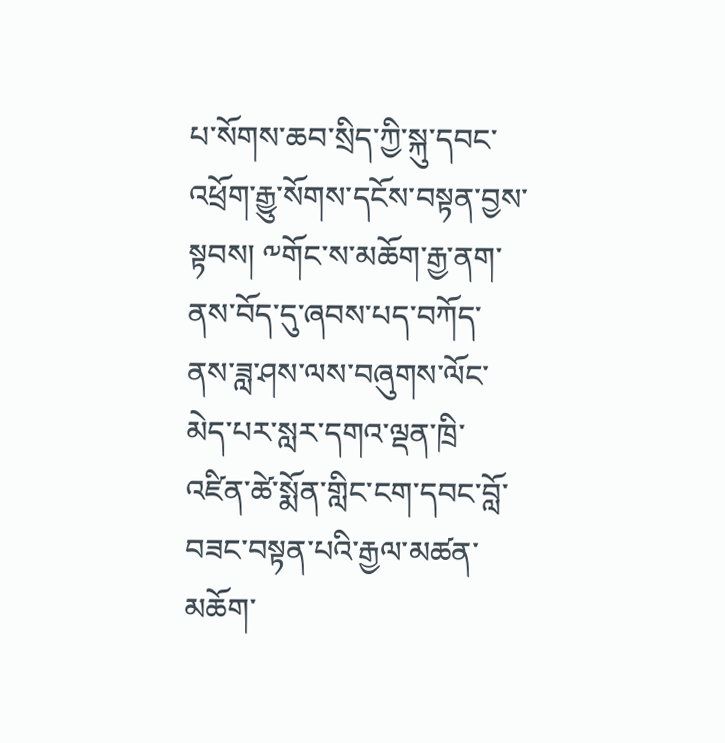པ་སོགས་ཆབ་སྲིད་ཀྱི་སྐུ་དབང་འཕྲོག་རྒྱུ་སོགས་དངོས་བསྟན་བྱས་སྟབས། ༸གོང་ས་མཆོག་རྒྱ་ནག་ནས་བོད་དུ་ཞབས་པད་བཀོད་ནས་ཟླ་ཤས་ལས་བཞུགས་ལོང་མེད་པར་སླར་དགའ་ལྡན་ཁྲི་འཛིན་ཚེ་སྨོན་གླིང་ངག་དབང་བློ་བཟང་བསྟན་པའི་རྒྱལ་མཚན་མཆོག་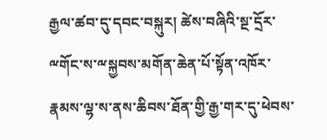རྒྱལ་ཚབ་དུ་དབང་བསྐུར། ཚེས་བཞིའི་སྔ་དྲོར་ྋགོང་ས་ྋསྐྱབས་མགོན་ཆེན་པོ་སྟོན་འཁོར་རྣམས་ལྷ་ས་ནས་ཆིབས་ཐོན་གྱི་རྒྱ་གར་དུ་ཕེབས་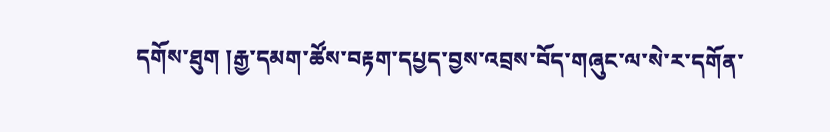དགོས་ཐུག །རྒྱ་དམག་ཚོས་བརྟག་དཔྱད་བྱས་འབྲས་བོད་གཞུང་ལ་སེ་ར་དགོན་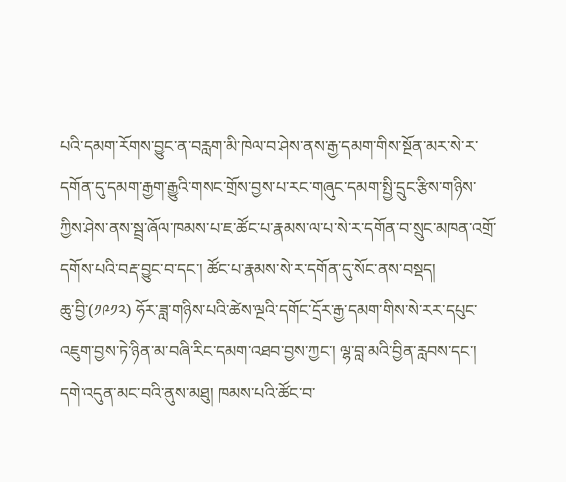པའི་དམག་རོགས་བྱུང་ན་བརླག་མི་ཁེལ་བ་ཤེས་ནས་རྒྱ་དམག་གིས་སྔོན་མར་སེ་ར་དགོན་དུ་དམག་རྒྱག་རྒྱུའི་གསང་གྲོས་བྱས་པ་རང་གཞུང་དམག་སྤྱི་དྲུང་རྩིས་གཉིས་ཀྱིས་ཤེས་ནས་སྦྲ་ཞོལ་ཁམས་པ་ཇ་ཚོང་པ་རྣམས་ལ་པ་སེ་ར་དགོན་བ་སྲུང་མཁན་འགྲོ་དགོས་པའི་བརྡ་བྱུང་བ་དང་། ཚོང་པ་རྣམས་སེ་ར་དགོན་དུ་སོང་ནས་བསྡད།
ཆུ་བྱི་(༡༩༡༢) ཧོར་ཟླ་གཉིས་པའི་ཚེས་ལྔའི་དགོང་དྲོར་རྒྱ་དམག་གིས་སེ་རར་དཔུང་འཇུག་བྱས་ཏེ་ཉིན་མ་བཞི་རིང་དམག་འཐབ་བྱས་ཀྱང་། ལྷ་བླ་མའི་བྱིན་རླབས་དང་། དགེ་འདུན་མང་བའི་ནུས་མཐུ། ཁམས་པའི་ཚོང་བ་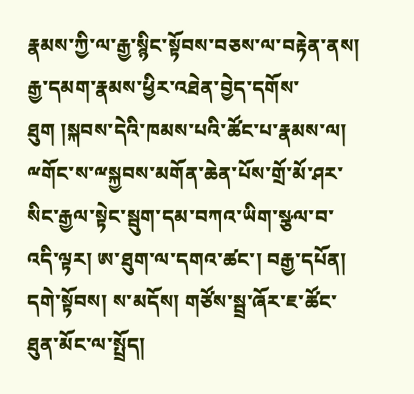རྣམས་ཀྱི་ལ་རྒྱ་སྙིང་སྟོབས་བཅས་ལ་བརྟེན་ནས། རྒྱ་དམག་རྣམས་ཕྱིར་འཐེན་བྱེད་དགོས་ཐུག །སྐབས་དེའི་ཁམས་པའི་ཚོང་པ་རྣམས་ལ། ྋགོང་ས་ྋསྐྱབས་མགོན་ཆེན་པོས་གྲོ་མོ་ཤར་སིང་རྒྱལ་སྟེང་སྦུག་དམ་བཀའ་ཡིག་སྩལ་བ་འདི་ལྟར། ཨ་ཐུག་ལ་དགའ་ཚང་། བརྒྱ་དཔོན། དགེ་སྟོབས། ས་མདོས། གཙོས་སྦྲ་ཞོར་ཇ་ཚོང་ཐུན་མོང་ལ་སྤྲོད།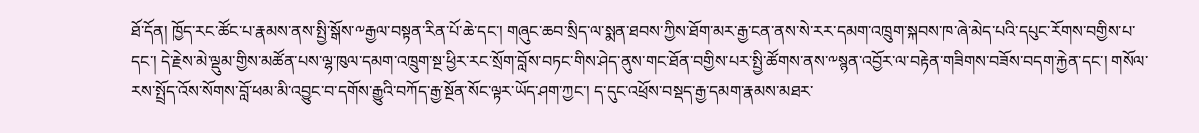ཐོ་དོན། ཁྱོད་རང་ཚོང་པ་རྣམས་ནས་སྤྱི་སྒོས་༸རྒྱལ་བསྟན་རིན་པོ་ཆེ་དང་། གཞུང་ཆབ་སྲིད་ལ་སྨན་ཐབས་ཀྱིས་ཐོག་མར་རྒྱ་ངན་ནས་སེ་རར་དམག་འཁྲུག་སྐབས་ཁ་ཞེ་མེད་པའི་དཔུང་རོགས་བགྱིས་པ་དང་། དེ་རྗེས་མེ་ལྡུམ་གྱིས་མཚོན་པས་ལྷ་ཁུལ་དམག་འཁྲུག་སྔ་ཕྱིར་རང་སྲོག་བློས་བཏང་གིས་ཤེད་ནུས་གང་ཐོན་བགྱིས་པར་སྤྱི་ཚོགས་ནས་༸སྙན་འབྱོར་ལ་བརྟེན་གཟིགས་བཟོས་བདག་རྐྱེན་དང་། གསོལ་རས་སྤྲོད་འོས་སོགས་བློ་ཕམ་མི་འབྱུང་བ་དགོས་རྒྱུའི་བཀོད་རྒྱ་སྔོན་སོང་ལྟར་ཡོད་ཤག་ཀྱང་། ད་དུང་འཕྲོས་བསྡད་རྒྱ་དམག་རྣམས་མཐར་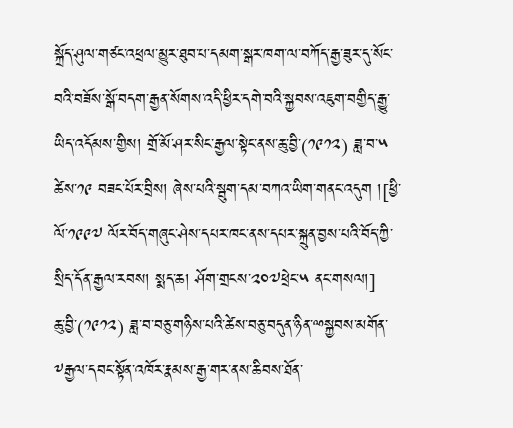སྐྲོད་ཤུལ་གཙང་འཕྲལ་མྱུར་ཐུབ་པ་དམག་སྒར་ཁག་ལ་བཀོད་རྒྱ་ཟུར་དུ་སོང་བའི་བཟོས་སྒོ་བདག་རྒྱན་སོགས་འདི་ཕྱིར་དགེ་བའི་སྐྱབས་འཇུག་བགྱིད་རྒྱུ་ཡིད་འདོམས་གྱིས། གྲོ་མོ་ཤར་སིང་རྒྱལ་སྟེང་ནས་ཆུ་བྱི་(༡༩༡༢) ཟླ་བ་༥ ཚེས་༡༩ བཟང་པོར་བྲིས། ཞེས་པའི་སྦུག་དམ་བཀའ་ཡིག་གནང་འདུག །[ཕྱི་ལོ་༡༩༩༧ ལོར་བོད་གཞུང་ཤེས་དཔར་ཁང་ནས་དཔར་སྐྲུན་བྱས་པའི་བོད་ཀྱི་སྲིད་དོན་རྒྱལ་རབས། སྨད་ཆ། ཤོག་གྲངས་༢༠༧ཕྲེང་༥ ནང་གསལ།]
ཆུ་བྱི་(༡༩༡༢) ཟླ་བ་བཅུ་གཉིས་པའི་ཚེས་བཅུ་བདུན་ཉིན་ྋསྐྱབས་མགོན་༸རྒྱལ་དབང་སྟོན་འཁོར་རྣམས་རྒྱ་གར་ནས་ཆིབས་ཐོན་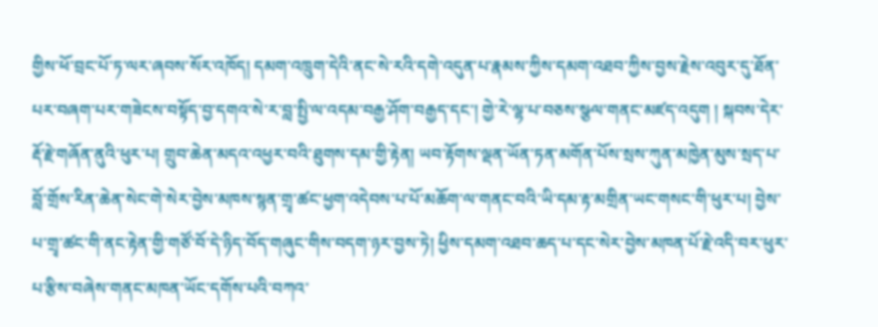གྱིས་ཕོ་བྲང་པོ་ཏ་ལར་ཞབས་སོར་འཁོད། དམག་འཁྲུག་དེའི་ནང་སེ་རའི་དགེ་འདུན་པ་རྣམས་ཀྱིས་དམག་འཐབ་ཀྱིས་བྱས་རྗེས་འབུར་དུ་ཐོན་པར་བཞག་པར་གཟེངས་བསྟོད་བྱ་དགའ་སེ་ར་བླ་སྤྱི་ལ་འདམ་བརྒྱ་ཤོག་བརྒྱད་དང་། གྱེ་རེ་ལྷ་པ་བཅས་སྩལ་གནང་མཛད་འདུག ། སྐབས་དེར་རྡོ་རྗེ་གཞོན་ནུའི་ཕུར་པ། གྲུབ་ཆེན་མདའ་འཕྱར་བའི་ཐུགས་དམ་གྱི་རྟེན། ཡབ་རྟོགས་ལྡན་ཡོན་ཏན་མགོན་པོས་སྲས་ཀུན་མཁྱེན་མུས་སྲད་པ་བློ་གྲོས་རིན་ཆེན་སེང་གེ་སེར་བྱེས་མཁས་སྙན་གྲྭ་ཚང་ཕྱག་འདེབས་པ་པོ་མཆོག་ལ་གནང་བའི་ཡི་དམ་རྟ་མགྲིན་ཡང་གསང་གི་ཕུར་པ། བྱེས་པ་གྲྭ་ཚང་གི་ནང་རྟེན་གྱི་གཙོ་བོ་དེ་ཉིད་བོད་གཞུང་གིས་བདག་ཉར་བྱས་ཏེ། ཕྱིས་དམག་འཐབ་ཆད་པ་དང་སེར་བྱེས་མཁན་པོ་རྗེ་འདི་བར་ཕུར་པ་རྩིས་བཞེས་གནང་མཁན་ཡོང་དགོས་པའི་བཀའ་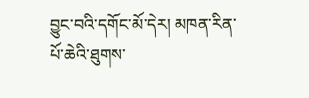བྱུང་བའི་དགོང་མོ་དེར། མཁན་རིན་པོ་ཆེའི་ཐུགས་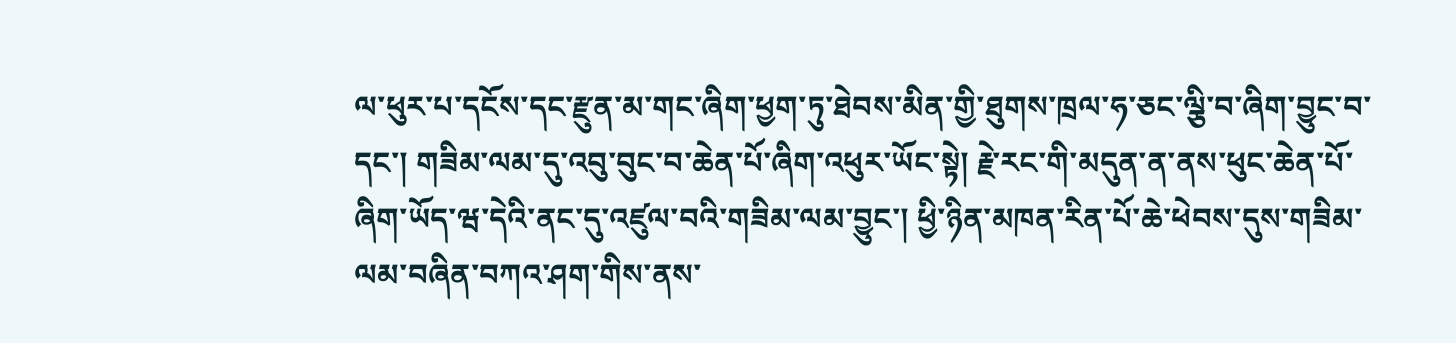ལ་ཕུར་པ་དངོས་དང་རྫུན་མ་གང་ཞིག་ཕྱག་ཏུ་ཐེབས་མིན་གྱི་ཐུགས་ཁྲལ་ཧ་ཅང་ལྕི་བ་ཞིག་བྱུང་བ་དང་། གཟིམ་ལམ་དུ་འབུ་བུང་བ་ཆེན་པོ་ཞིག་འཕུར་ཡོང་སྟེ། རྗེ་རང་གི་མདུན་ན་ནས་ཕུང་ཆེན་པོ་ཞིག་ཡོད་ཝ་དེའི་ནང་དུ་འཛུལ་བའི་གཟིམ་ལམ་བྱུང་། ཕྱི་ཉིན་མཁན་རིན་པོ་ཆེ་ཕེབས་དུས་གཟིམ་ལམ་བཞིན་བཀའ་ཤག་གིས་ནས་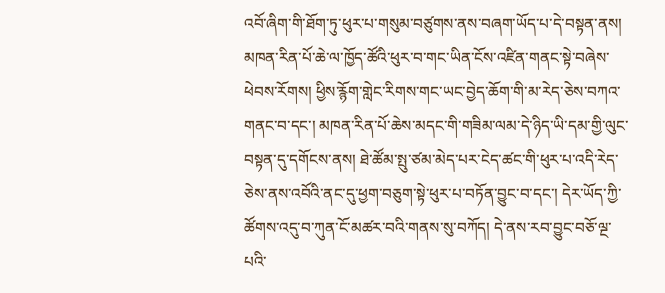འབོ་ཞིག་གི་ཐོག་ཏུ་ཕུར་པ་གསུམ་བཙུགས་ནས་བཞག་ཡོད་པ་དེ་བསྟན་ནས། མཁན་རིན་པོ་ཆེ་ལ་ཁྱོད་ཚོའི་ཕུར་བ་གང་ཡིན་ངོས་འཛིན་གནང་སྟེ་བཞེས་ཕེབས་རོགས། ཕྱིས་རྙོག་གླེང་རིགས་གང་ཡང་བྱེད་ཆོག་གི་མ་རེད་ཅེས་བཀའ་གནང་བ་དང་། མཁན་རིན་པོ་ཆེས་མདང་གི་གཟིམ་ལམ་དེ་ཉིད་ཡི་དམ་གྱི་ལུང་བསྟན་དུ་དགོངས་ནས། ཐེ་ཚོམ་སྤུ་ཙམ་མེད་པར་ངེད་ཚང་གི་ཕུར་པ་འདི་རེད་ཅེས་ནས་འབོའི་ནང་དུ་ཕྱག་བཅུག་སྟེ་ཕུར་པ་བཏོན་བྱུང་བ་དང་། དེར་ཡོད་ཀྱི་ཚོགས་འདུ་བ་ཀུན་ངོ་མཚར་བའི་གནས་སུ་བཀོད། དེ་ནས་རབ་བྱུང་བཅོ་ལྔ་པའི་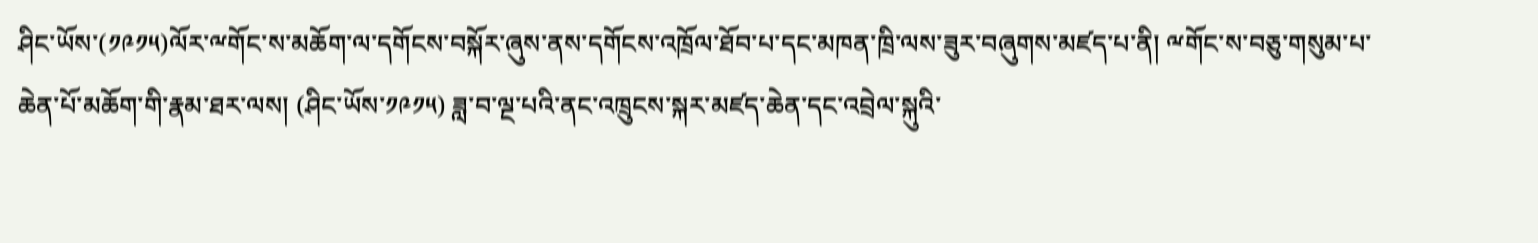ཤིང་ཡོས་(༡༩༡༥)ལོར་ྋགོང་ས་མཆོག་ལ་དགོངས་བསྐོར་ཞུས་ནས་དགོངས་འཁྲོལ་ཐོབ་པ་དང་མཁན་ཁྲི་ལས་ཟུར་བཞུགས་མཛད་པ་ནི། ྋགོང་ས་བཅུ་གསུམ་པ་ཆེན་པོ་མཆོག་གི་རྣམ་ཐར་ལས། (ཤིང་ཡོས་༡༩༡༥) ཟླ་བ་ལྔ་པའི་ནང་འཁྲུངས་སྐར་མཛད་ཆེན་དང་འབྲེལ་སྐུའི་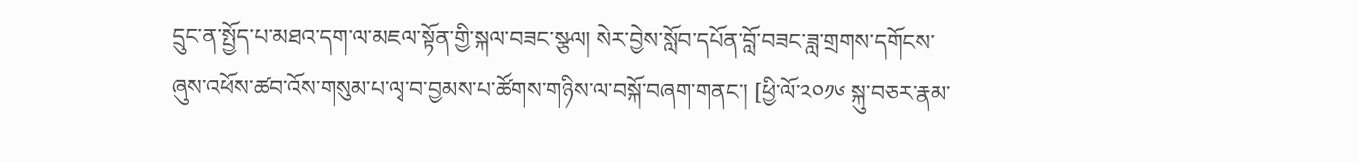དྲུང་ན་སྤྱོད་པ་མཐའ་དག་ལ་མཇལ་སྟོན་གྱི་སྐལ་བཟང་སྩལ། སེར་བྱེས་སློབ་དཔོན་བློ་བཟང་ཟླ་གྲགས་དགོངས་ཞུས་འཕོས་ཚབ་འོས་གསུམ་པ་ལྭ་བ་བྱམས་པ་ཚོགས་གཉིས་ལ་བསྐོ་བཞག་གནང་། [ཕྱི་ལོ་༢༠༡༦ སྐུ་བཅར་རྣམ་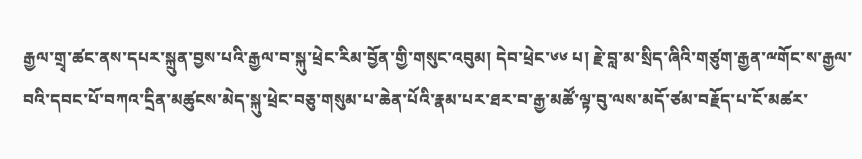རྒྱལ་གྲྭ་ཚང་ནས་དཔར་སྐྲུན་བྱས་པའི་རྒྱལ་བ་སྐུ་ཕྲེང་རིམ་བྱོན་གྱི་གསུང་འབུམ། དེབ་ཕྲེང་༦༦ པ། རྗེ་བླ་མ་སྲིད་ཞིའི་གཙུག་རྒྱན་ྋགོང་ས་རྒྱལ་བའི་དབང་པོ་བཀའ་དྲིན་མཚུངས་མེད་སྐུ་ཕྲེང་བཅུ་གསུམ་པ་ཆེན་པོའི་རྣམ་པར་ཐར་བ་རྒྱ་མཚོ་ལྟ་བུ་ལས་མདོ་ཙམ་བརྗོད་པ་ངོ་མཚར་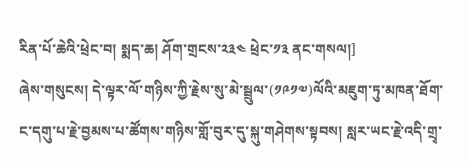རིན་པོ་ཆེའི་ཕྲེང་བ། སྨད་ཆ། ཤོག་གྲངས་༢༣༤ ཕྲེང་༡༣ ནང་གསལ།]
ཞེས་གསུངས། དེ་ལྟར་ལོ་གཉིས་ཀྱི་རྗེས་སུ་མེ་སྦྲུལ་(༡༩༡༧)ལོའི་མཇུག་ཏུ་མཁན་ཐོག་ང་དགུ་པ་རྗེ་བྱམས་པ་ཚོགས་གཉིས་གློ་བུར་དུ་སྐུ་གཤེགས་སྟབས། སླར་ཡང་རྗེ་འདི་གྲྭ་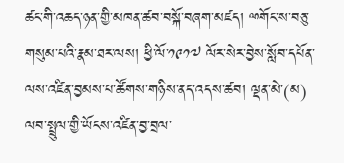ཚང་གི་འཆད་ཉན་གྱི་མཁན་ཚབ་བསྐོ་བཞག་མཛད། ྋགོང་ས་བཅུ་གསུམ་པའི་རྣམ་ཐར་ལས། ཕྱི་ལོ་༡༩༡༧ ལོར་སེར་བྱེས་སློབ་དཔོན་ལས་འཛིན་བྱམས་པ་ཚོགས་གཉིས་ནད་འདས་ཚབ། ལྡན་མེ་(མ) ལབ་སྤྲུལ་གྱི་ཡོངས་འཛིན་བྱ་བྲལ་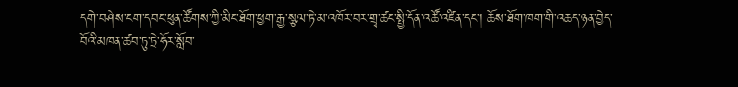དགེ་བཤེས་ངག་དབང་ཕུན་ཚོགས་ཀྱི་མིང་ཐོག་ཕྱག་རྒྱ་སྩལ་ཏེ་མ་འཁོར་བར་གྲྭ་ཚང་སྤྱི་དོན་འཚོ་འཛིན་དང་། ཆོས་ཐོག་ཁག་གི་འཆད་ཉན་བྱེད་
བོའི་མཁན་ཚབ་ཏུ་ཏྲེ་ཧོར་སློབ་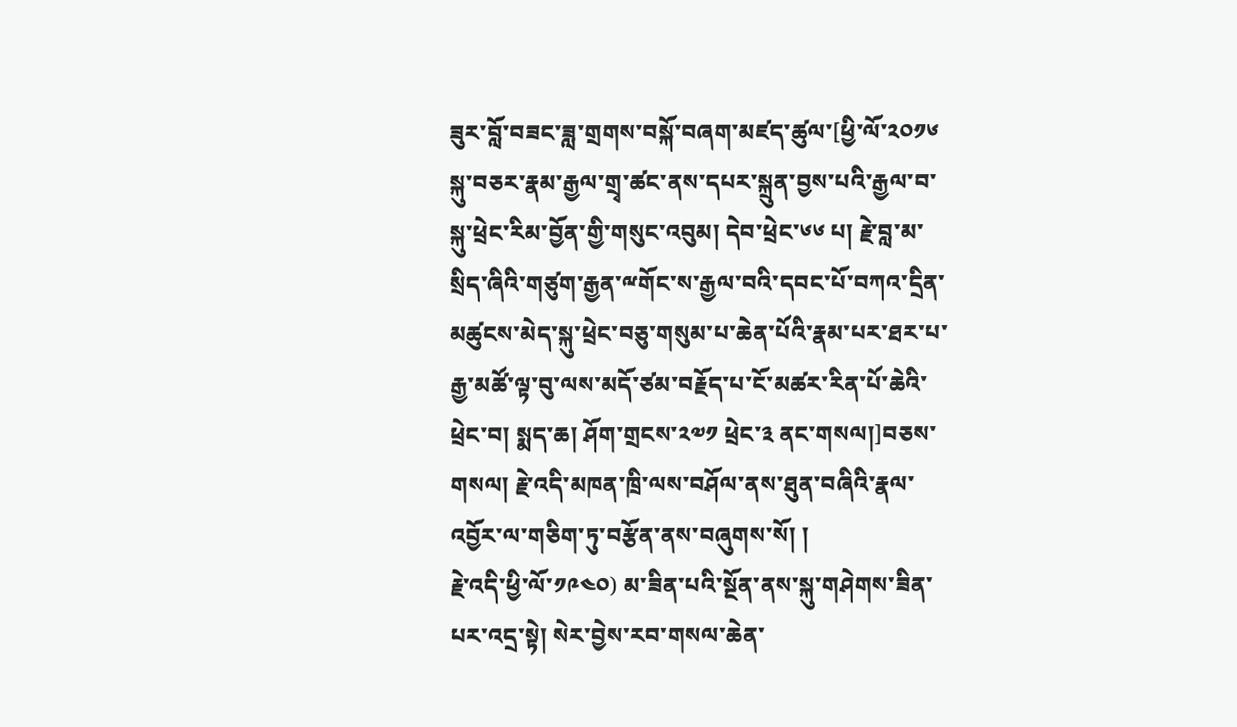ཟུར་བློ་བཟང་ཟླ་གྲགས་བསྐོ་བཞག་མཛད་ཚུལ་[ཕྱི་ལོ་༢༠༡༦ སྐུ་བཅར་རྣམ་རྒྱལ་གྲྭ་ཚང་ནས་དཔར་སྐྲུན་བྱས་པའི་རྒྱལ་བ་སྐུ་ཕྲེང་རིམ་བྱོན་གྱི་གསུང་འབུམ། དེབ་ཕྲེང་༦༦ པ། རྗེ་བླ་མ་སྲིད་ཞིའི་གཙུག་རྒྱན་ྋགོང་ས་རྒྱལ་བའི་དབང་པོ་བཀའ་དྲིན་མཚུངས་མེད་སྐུ་ཕྲེང་བཅུ་གསུམ་པ་ཆེན་པོའི་རྣམ་པར་ཐར་པ་རྒྱ་མཚོ་ལྟ་བུ་ལས་མདོ་ཙམ་བརྗོད་པ་ངོ་མཚར་རིན་པོ་ཆེའི་ཕྲེང་བ། སྨད་ཆ། ཤོག་གྲངས་༢༧༡ ཕྲེང་༣ ནང་གསལ།]བཅས་གསལ། རྗེ་འདི་མཁན་ཁྲི་ལས་བཤོལ་ནས་ཐུན་བཞིའི་རྣལ་འབྱོར་ལ་གཅིག་ཏུ་བརྩོན་ནས་བཞུགས་སོ། །
རྗེ་འདི་ཕྱི་ལོ་༡༩༤༠) མ་ཟིན་པའི་སྔོན་ནས་སྐུ་གཤེགས་ཟིན་པར་འདྲ་སྟེ། སེར་བྱེས་རབ་གསལ་ཆེན་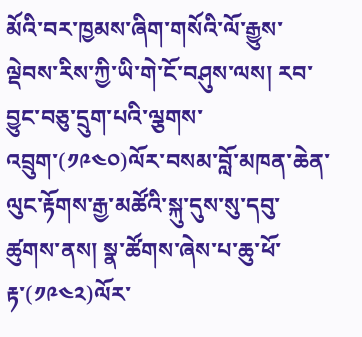མོའི་བར་ཁྱམས་ཞིག་གསོའི་ལོ་རྒྱུས་ལྡེབས་རིས་ཀྱི་ཡི་གེ་ངོ་བཤུས་ལས། རབ་བྱུང་བཅུ་དྲུག་པའི་ལྕགས་འབྲུག་(༡༩༤༠)ལོར་བསམ་བློ་མཁན་ཆེན་ལུང་རྟོགས་རྒྱ་མཚོའི་སྐུ་དུས་སུ་དབུ་ཚུགས་ནས། སྣ་ཚོགས་ཞེས་པ་ཆུ་ཕོ་རྟ་(༡༩༤༢)ལོར་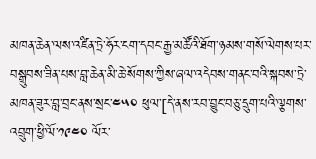མཁན་ཆེན་ལས་འཛིན་ཏྲེ་ཧོར་ངག་དབང་རྒྱ་མཚོའི་ཐོག་ཉམས་གསོ་ལེགས་པར་བསྒྲུབས་ཟིན་པས་བླ་ཆེན་མི་ཆེ་སོགས་ཀྱིས་ཞལ་འདེབས་གནང་བའི་སྐབས་ཏྲེ་མཁན་ཟུར་བླ་བྲང་ནས་སྲང་༤༥༠ ཕུལ་[དེ་ནས་རབ་བྱུང་བཅུ་དྲུག་པའི་ལྕགས་འབྲུག་ཕྱི་ལོ་༡༩༤༠ ལོར་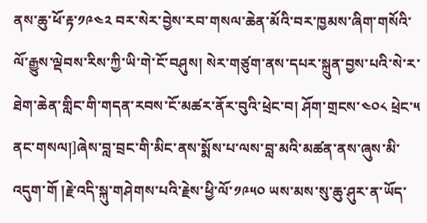ནས་ཆུ་ཕོ་རྟ་༡༩༤༢ བར་སེར་བྱེས་རབ་གསལ་ཆེན་མོའི་བར་ཁྱམས་ཞིག་གསོའི་ལོ་རྒྱུས་ལྡེབས་རིས་ཀྱི་ཡི་གེ་ངོ་བཤུས། སེར་གཙུག་ནས་དཔར་སྐྲུན་བྱས་པའི་སེ་ར་ཐེག་ཆེན་གླིང་གི་གདན་རབས་ངོ་མཚར་ནོར་བུའི་ཕྲེང་བ། ཤོག་གྲངས་༤༠༨ ཕྲེང་༥ ནང་གསལ།]ཞེས་བླ་བྲང་གི་མིང་ནས་སྨོས་པ་ལས་བླ་མའི་མཚན་ནས་ཞུས་མི་འདུག་གོ །རྗེ་འདི་སྐུ་གཤེགས་པའི་རྗེས་ཕྱི་ལོ་༡༩༥༠ ཡས་མས་སུ་ཆུ་ཤུར་ན་ཡོད་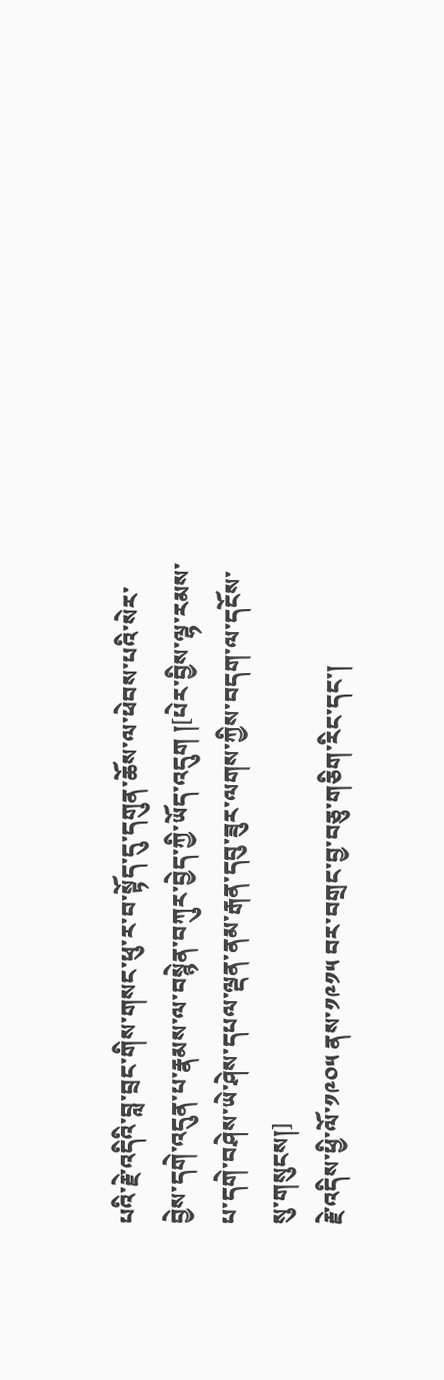པའི་རྗེ་འདིའི་བླ་བྲང་གིས་གསང་ཕུ་ར་བ་སྟོད་དུ་དགུན་ཆོས་ལ་ཕེབས་པའི་སེར་བྱེས་དགེ་འདུན་པ་རྣམས་ལ་བསྙེན་བཀུར་བྱེད་ཀྱི་ཡོད་འདུག །[པེར་བྱིས་ལྷ་རམས་པ་དགེ་བཤེས་ཡེ་ཤེས་དཔལ་ལྡན་ནམ་རྒན་དབུ་ཟུར་ལགས་ཀྱིས་བདག་ལ་དངོས་སུ་གསུངས།]
རྗེ་འདིས་ཕྱི་ལོ་༡༩༠༥ ནས་༡༩༡༥ བར་བགྲང་བྱ་བཅུ་གཅིག་རིང་དང་།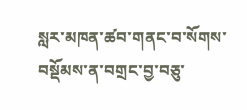སླར་མཁན་ཚབ་གནང་བ་སོགས་བསྡོམས་ན་བགྲང་བྱ་བཅུ་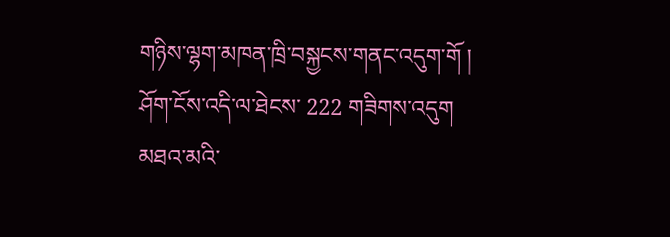གཉིས་ལྷག་མཁན་ཁྲི་བསྐྱངས་གནང་འདུག་གོ །
ཤོག་ངོས་འདི་ལ་ཐེངས་ 222 གཟིགས་འདུག
མཐའ་མའི་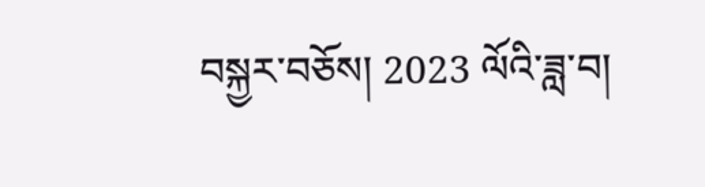བསྐྱར་བཅོས། 2023 ལོའི་ཟླ་བ།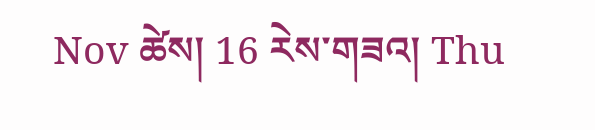Nov ཚེས། 16 རེས་གཟའ། Thu